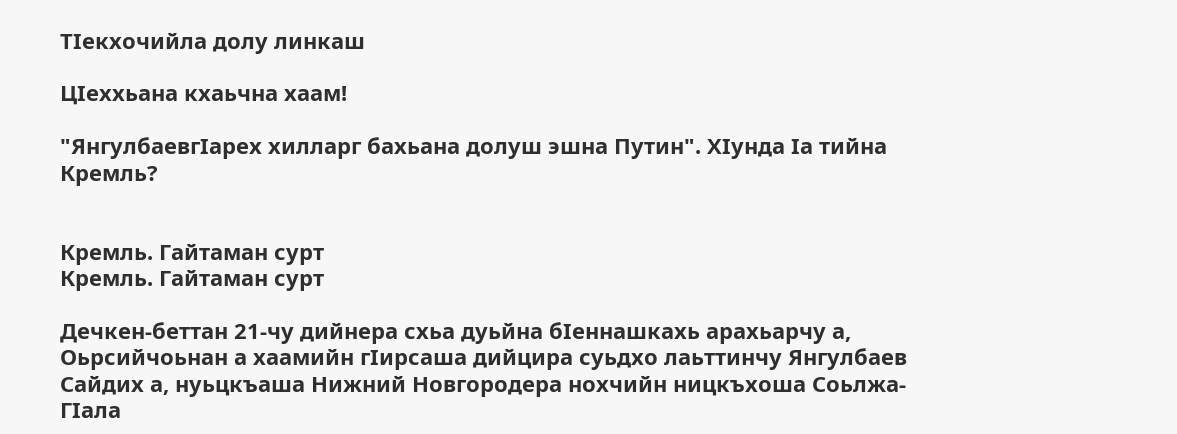ТIекхочийла долу линкаш

ЦIеххьана кхаьчна хаам!

"ЯнгулбаевгIарех хилларг бахьана долуш эшна Путин". ХIунда Iа тийна Кремль?


Кремль. Гайтаман сурт
Кремль. Гайтаман сурт

Дечкен-беттан 21-чу дийнера схьа дуьйна бIеннашкахь арахьарчу а, Оьрсийчоьнан а хаамийн гIирсаша дийцира суьдхо лаьттинчу Янгулбаев Сайдих а, нуьцкъаша Нижний Новгородера нохчийн ницкъхоша Соьлжа-ГIала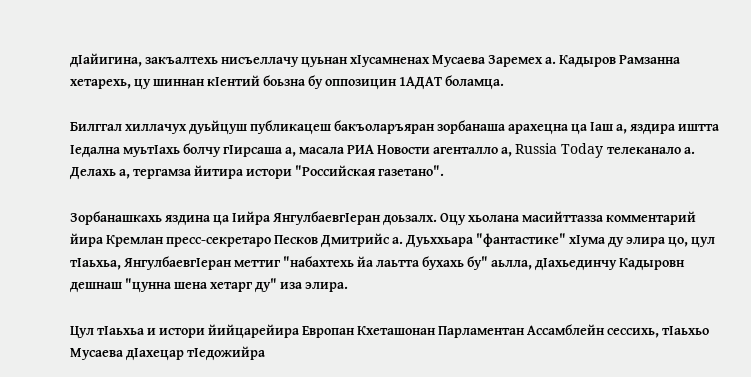дIайигина, закъалтехь нисъеллачу цуьнан хIусамненах Мусаева Заремех а. Кадыров Рамзанна хетарехь, цу шиннан кIентий боьзна бу оппозицин 1АДАТ боламца.

Билггал хиллачух дуьйцуш публикацеш бакъоларъяран зорбанаша арахецна ца Iаш а, яздира иштта Iедална муьтIахь болчу гIирсаша а, масала РИА Новости агенталло а, Russia Today телеканало а. Делахь а, тергамза йитира истори "Российская газетано".

Зорбанашкахь яздина ца Iийра ЯнгулбаевгIеран доьзалх. Оцу хьолана масийттазза комментарий йира Кремлан пресс-секретаро Песков Дмитрийс а. Дуьххьара "фантастике" хIума ду элира цо, цул тIаьхьа, ЯнгулбаевгIеран меттиг "набахтехь йа лаьтта бухахь бу" аьлла, дIахьединчу Кадыровн дешнаш "цунна шена хетарг ду" иза элира.

Цул тIаьхьа и истори йийцарейира Европан Кхеташонан Парламентан Ассамблейн сессихь, тIаьхьо Мусаева дIахецар тIедожийра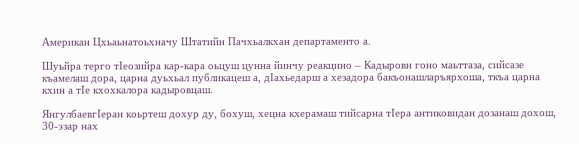Американ Цхьаьнатоьхначу Штатийн Пачхьалкхан департаменто а.

Шуьйра терго тIеозийра кар-кара оьцуш цунна йинчу реакцино – Кадыровн гоно маьттаза, сийсазе къамелаш дора, царна дуьхьал публикацеш а, дIахьедарш а хезадора бакъонашларъярхоша, ткъа царна кхин а тIе кхохкалора кадыровцаш.

ЯнгулбаевгIеран коьртеш дохур ду, бохуш, хецна кхерамаш тийсарна тIера антиковидан дозанаш дохош, 30-эзар нах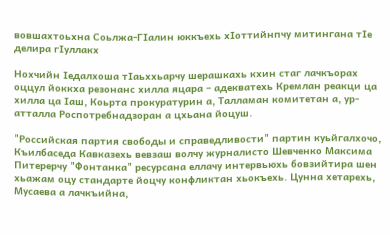вовшахтоьхна Соьлжа-ГIалин юккъехь хIоттийнпчу митингана тIе делира гIуллакх

Нохчийн Iедалхоша тIаьххьарчу шерашкахь кхин стаг лачкъорах оццул йоккха резонанс хилла яцара – адекватехь Кремлан реакци ца хилла ца Iаш, Коьрта прокуратурин а, Талламан комитетан а, ур-атталла Роспотребнадзоран а цхьана йоцуш.

"Российская партия свободы и справедливости" партин куьйгалхочо, Къилбаседа Кавказехь вевзаш волчу журналисто Шевченко Максима Питерерчу "Фонтанка" ресурсана еллачу интервьюхь бовзийтира шен хьажам оцу стандарте йоцчу конфликтан хьокъехь. Цунна хетарехь, Мусаева а лачкъийна,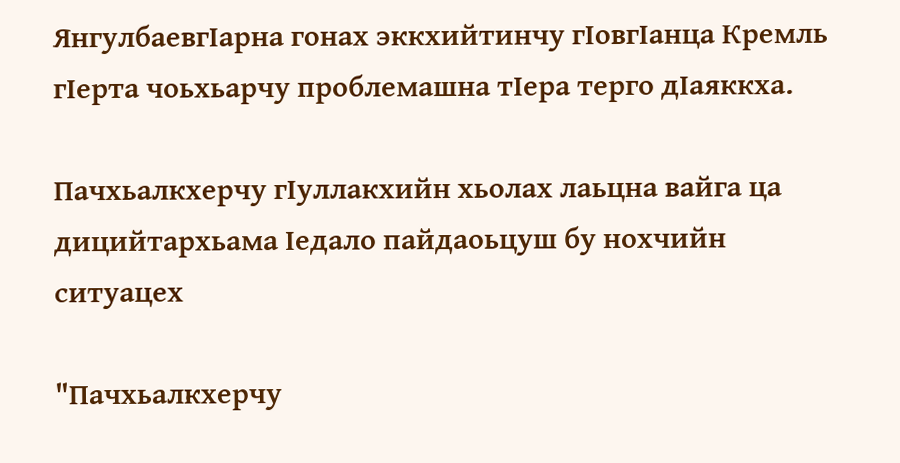ЯнгулбаевгIарна гонах эккхийтинчу гIовгIанца Кремль гIерта чоьхьарчу проблемашна тIера терго дIаяккха.

Пачхьалкхерчу гIуллакхийн хьолах лаьцна вайга ца дицийтархьама Iедало пайдаоьцуш бу нохчийн ситуацех

"Пачхьалкхерчу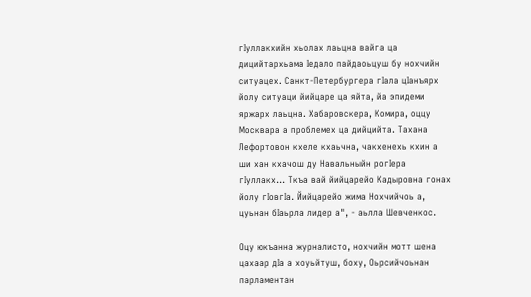гIуллакхийн хьолах лаьцна вайга ца дицийтархьама Iедало пайдаоьцуш бу нохчийн ситуацех. Санкт-Петербургера гIала цIанъярх йолу ситуаци йийцаре ца яйта, йа эпидеми яржарх лаьцна. Хабаровскера, Комира, оццу Москвара а проблемех ца дийцийта. Тахана Лефортовон кхеле кхаьчна, чакхенехь кхин а ши хан кхачош ду Навальныйн рогIера гIуллакх… Ткъа вай йийцарейо Кадыровна гонах йолу гIовгIа. Йийцарейо жима Нохчийчоь а, цуьнан бIаьрла лидер а", - аьлла Шевченкос.

Оцу юкъанна журналисто, нохчийн мотт шена цахаар дIа а хоуьйтуш, боху, Оьрсийчоьнан парламентан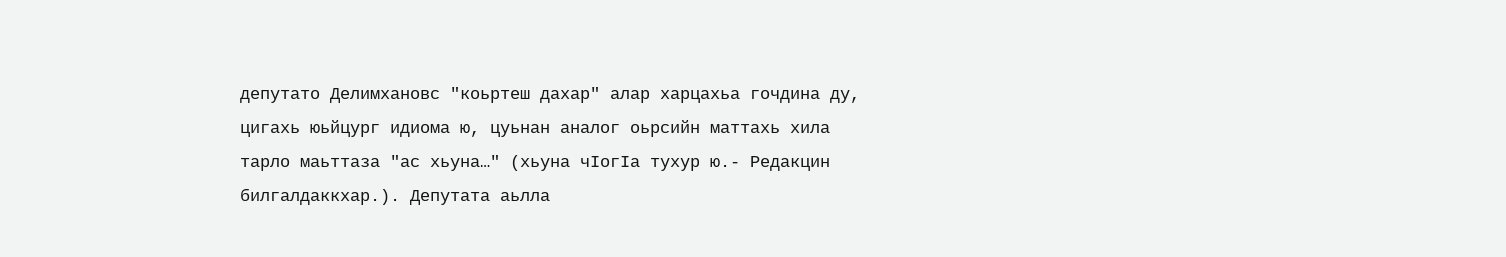депутато Делимхановс "коьртеш дахар" алар харцахьа гочдина ду, цигахь юьйцург идиома ю, цуьнан аналог оьрсийн маттахь хила тарло маьттаза "ас хьуна…" (хьуна чIогIа тухур ю.- Редакцин билгалдаккхар.). Депутата аьлла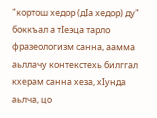"кортош хедор (дIа хедор) ду" боккъал а тIеэца тарло фразеологизм санна, аамма аьллачу контекстехь билггал кхерам санна хеза, хIунда аьлча, цо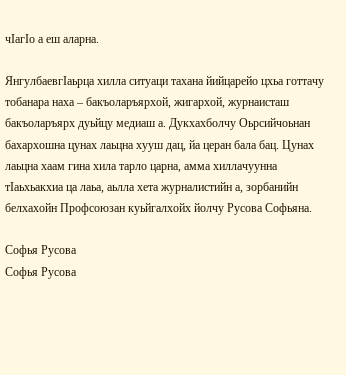чIагIо а еш аларна.

ЯнгулбаевгIаьрца хилла ситуаци тахана йийцарейо цхьа готтачу тобанара наха – бакъоларъярхой, жигархой, журнаисташ бакъоларъярх дуьйцу медиаш а. Дукхахболчу Оьрсийчоьнан бахархошна цунах лаьцна хууш дац, йа церан бала бац. Цунах лаьцна хаам гина хила тарло царна, амма хиллачуунна тIаьхьакхиа ца лаьа, аьлла хета журналистийн а, зорбанийн белхахойн Профсоюзан куьйгалхойх йолчу Русова Софьяна.

Софья Русова
Софья Русова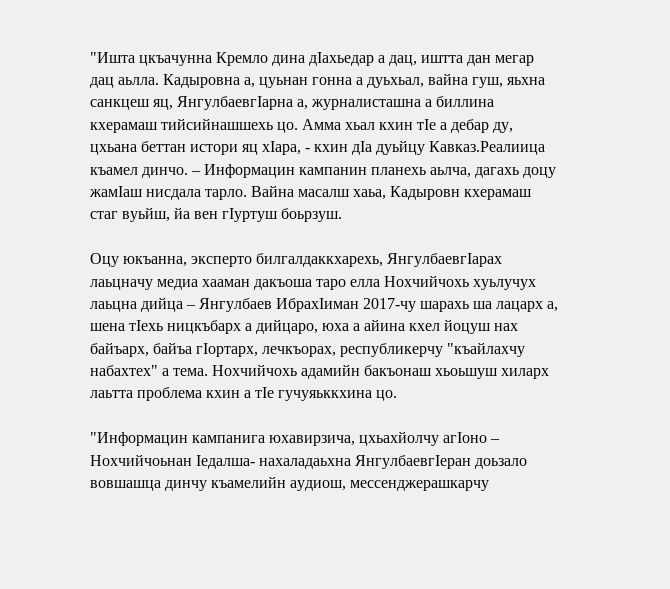"Ишта цкъачунна Кремло дина дIахьедар а дац, иштта дан мегар дац аьлла. Кадыровна а, цуьнан гонна а дуьхьал, вайна гуш, яьхна санкцеш яц, ЯнгулбаевгIарна а, журналисташна а биллина кхерамаш тийсийнашшехь цо. Амма хьал кхин тIе а дебар ду, цхьана беттан истори яц хIара, - кхин дIа дуьйцу Кавказ.Реалиица къамел динчо. – Информацин кампанин планехь аьлча, дагахь доцу жамIаш нисдала тарло. Вайна масалш хаьа, Кадыровн кхерамаш стаг вуьйш, йа вен гIуртуш боьрзуш.

Оцу юкъанна, эксперто билгалдаккхарехь, ЯнгулбаевгIарах лаьцначу медиа хааман дакъоша таро елла Нохчийчохь хуьлучух лаьцна дийца – Янгулбаев ИбрахIиман 2017-чу шарахь ша лацарх а, шена тIехь ницкъбарх а дийцаро, юха а айина кхел йоцуш нах байъарх, байъа гIортарх, лечкъорах, республикерчу "къайлахчу набахтех" а тема. Нохчийчохь адамийн бакъонаш хьоьшуш хиларх лаьтта проблема кхин а тIе гучуяьккхина цо.

"Информацин кампанига юхавирзича, цхьахйолчу агIоно – Нохчийчоьнан Iедалша- нахаладаьхна ЯнгулбаевгIеран доьзало вовшашца динчу къамелийн аудиош, мессенджерашкарчу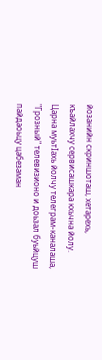йозанийн скриншоташ, хетарехь, къайлахчу сервисашкара кхьчна йолу. Царна муьтIахь йолчу телеграм-каналаша, "Грозный" телевизионо и доьзал буьйцуш пайдаоьцу цабезаман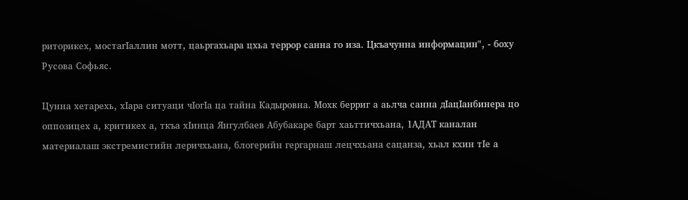риторикех, мостагIаллин мотт, цаьргахьара цхьа террор санна го иза. Цкъачунна информацин", - боху Русова Софьяс.

Цунна хетарехь, хIара ситуаци чIогIа ца тайна Кадыровна. Мохк берриг а аьлча санна дIацIанбинера цо оппозицех а, критикех а, ткъа хIинца Янгулбаев Абубакаре барт хаьттичхьана, 1АДАТ каналан материалаш экстремистийн леричхьана, блогерийн гергарнаш лецчхьана сацанза, хьал кхин тIе а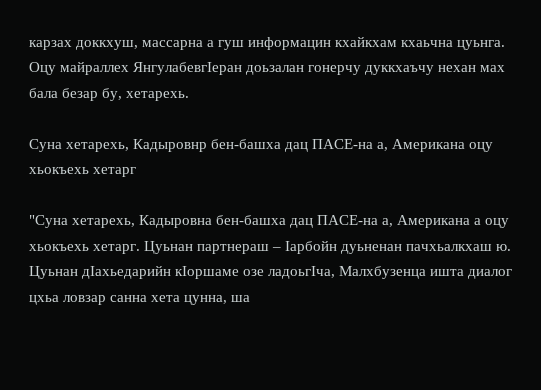карзах доккхуш, массарна а гуш информацин кхайкхам кхаьчна цуьнга. Оцу майраллех ЯнгулабевгIеран доьзалан гонерчу дуккхаъчу нехан мах бала безар бу, хетарехь.

Суна хетарехь, Кадыровнр бен-башха дац ПАСЕ-на а, Американа оцу хьокъехь хетарг

"Суна хетарехь, Кадыровна бен-башха дац ПАСЕ-на а, Американа а оцу хьокъехь хетарг. Цуьнан партнераш – Iарбойн дуьненан пачхьалкхаш ю. Цуьнан дIахьедарийн кIоршаме озе ладоьгIча, Малхбузенца ишта диалог цхьа ловзар санна хета цунна, ша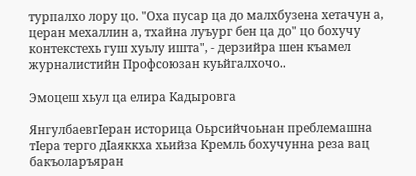турпалхо лору цо. "Оха пусар ца до малхбузена хетачун а, церан мехаллин а, тхайна луъург бен ца до" цо бохучу контекстехь гуш хуьлу ишта", - дерзийра шен къамел журналистийн Профсоюзан куьйгалхочо..

Эмоцеш хьул ца елира Кадыровга

ЯнгулбаевгIеран историца Оьрсийчоьнан преблемашна тIера терго дIаяккха хьийза Кремль бохучунна реза вац бакъоларъяран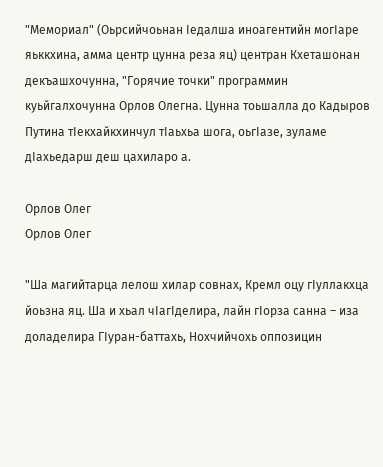"Мемориал" (Оьрсийчоьнан Iедалша иноагентийн могIаре яьккхина, амма центр цунна реза яц) центран Кхеташонан декъашхочунна, "Горячие точки" программин куьйгалхочунна Орлов Олегна. Цунна тоьшалла до Кадыров Путина тIекхайкхинчул тIаьхьа шога, оьгIазе, зуламе дIахьедарш деш цахиларо а.

Орлов Олег
Орлов Олег

"Ша магийтарца лелош хилар совнах, Кремл оцу гIуллакхца йоьзна яц. Ша и хьал чIагIделира, лайн гIорза санна – иза доладелира ГIуран-баттахь, Нохчийчохь оппозицин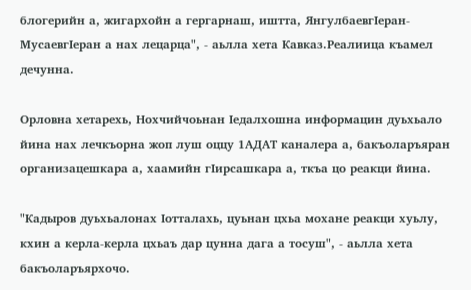блогерийн а, жигархойн а гергарнаш, иштта, ЯнгулбаевгIеран-МусаевгIеран а нах лецарца", - аьлла хета Кавказ.Реалиица къамел дечунна.

Орловна хетарехь, Нохчийчоьнан Iедалхошна информацин дуьхьало йина нах лечкъорна жоп луш оццу 1АДАТ каналера а, бакъоларъяран организацешкара а, хаамийн гIирсашкара а, ткъа цо реакци йина.

"Кадыров дуьхьалонах Iотталахь, цуьнан цхьа мохане реакци хуьлу, кхин а керла-керла цхьаъ дар цунна дага а тосуш", - аьлла хета бакъоларъярхочо.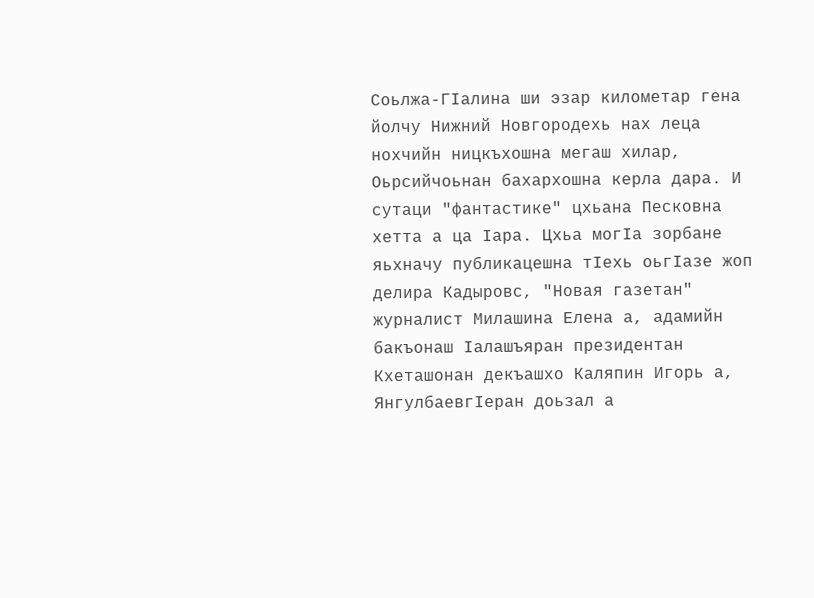Соьлжа-ГIалина ши эзар километар гена йолчу Нижний Новгородехь нах леца нохчийн ницкъхошна мегаш хилар, Оьрсийчоьнан бахархошна керла дара. И сутаци "фантастике" цхьана Песковна хетта а ца Iара. Цхьа могIа зорбане яьхначу публикацешна тIехь оьгIазе жоп делира Кадыровс, "Новая газетан" журналист Милашина Елена а, адамийн бакъонаш Iалашъяран президентан Кхеташонан декъашхо Каляпин Игорь а, ЯнгулбаевгIеран доьзал а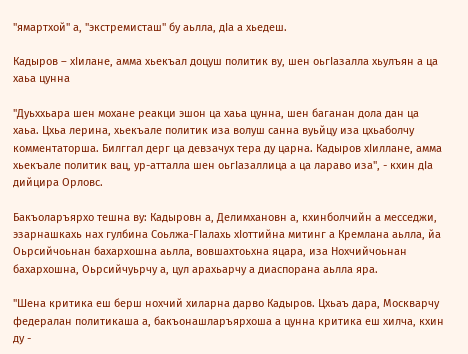"ямартхой" а, "экстремисташ" бу аьлла, дIа а хьедеш.

Кадыров – хIилане, амма хьекъал доцуш политик ву, шен оьгIазалла хьулъян а ца хаьа цунна

"Дуьххьара шен мохане реакци эшон ца хаьа цунна, шен баганан дола дан ца хаьа. Цхьа лерина, хьекъале политик иза волуш санна вуьйцу иза цхьаболчу комментаторша. Билггал дерг ца девзачух тера ду царна. Кадыров хIиллане, амма хьекъале политик вац, ур-атталла шен оьгIазаллица а ца лараво иза", - кхин дIа дийцира Орловс.

Бакъоларъярхо тешна ву: Кадыровн а, Делимхановн а, кхинболчийн а месседжи, эзарнашкахь нах гулбина Соьлжа-ГIалахь хIоттийна митинг а Кремлана аьлла, йа Оьрсийчоьнан бахархошна аьлла, вовшахтоьхна яцара, иза Нохчийчоьнан бахархошна, Оьрсийчуьрчу а, цул арахьарчу а диаспорана аьлла яра.

"Шена критика еш берш нохчий хиларна дарво Кадыров. Цхьаъ дара, Москварчу федералан политикаша а, бакъонашларъярхоша а цунна критика еш хилча, кхин ду -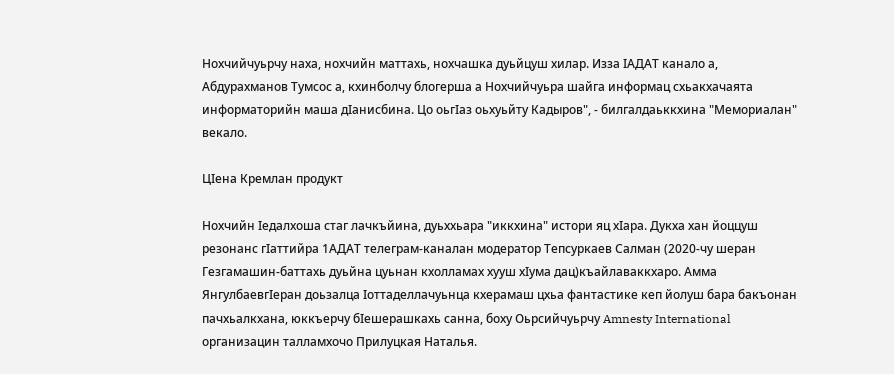Нохчийчуьрчу наха, нохчийн маттахь, нохчашка дуьйцуш хилар. Изза IАДАТ канало а, Абдурахманов Тумсос а, кхинболчу блогерша а Нохчийчуьра шайга информац схьакхачаята информаторийн маша дIанисбина. Цо оьгIаз оьхуьйту Кадыров", - билгалдаьккхина "Мемориалан" векало.

ЦIена Кремлан продукт

Нохчийн Iедалхоша стаг лачкъйина, дуьххьара "иккхина" истори яц хIара. Дукха хан йоццуш резонанс гIаттийра 1АДАТ телеграм-каналан модератор Тепсуркаев Салман (2020-чу шеран Гезгамашин-баттахь дуьйна цуьнан кхолламах хууш хIума дац)къайлаваккхаро. Амма ЯнгулбаевгIеран доьзалца Iоттаделлачуьнца кхерамаш цхьа фантастике кеп йолуш бара бакъонан пачхьалкхана, юккъерчу бӀешерашкахь санна, боху Оьрсийчуьрчу Amnesty International организацин талламхочо Прилуцкая Наталья.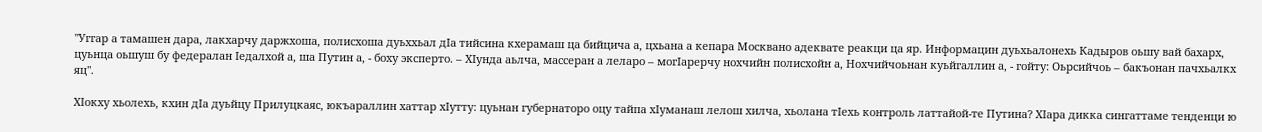"Уггар а тамашен дара, лакхарчу даржхоша, полисхоша дуьххьал дIа тийсина кхерамаш ца бийцича а, цхьана а кепара Москвано адеквате реакци ца яр. Информацин дуьхьалонехь Кадыров оьшу вай бахарх, цуьнца оьшуш бу федералан Iедалхой а, ша Путин а, - боху эксперто. – ХIунда аьлча, массеран а леларо – могIарерчу нохчийн полисхойн а, Нохчийчоьнан куьйгаллин а, - гойту: Оьрсийчоь – бакъонан пачхьалкх яц".

ХIокху хьолехь, кхин дIа дуьйцу Прилуцкаяс, юкъараллин хаттар хIутту: цуьнан губернаторо оцу тайпа хIуманаш лелош хилча, хьолана тIехь контроль латтайой-те Путина? ХIара дикка сингаттаме тенденци ю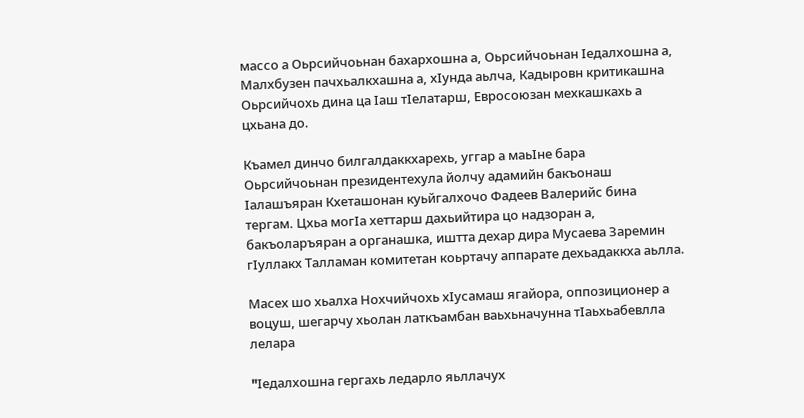массо а Оьрсийчоьнан бахархошна а, Оьрсийчоьнан Iедалхошна а, Малхбузен пачхьалкхашна а, хIунда аьлча, Кадыровн критикашна Оьрсийчохь дина ца Iаш тIелатарш, Евросоюзан мехкашкахь а цхьана до.

Къамел динчо билгалдаккхарехь, уггар а маьIне бара Оьрсийчоьнан президентехула йолчу адамийн бакъонаш Iалашъяран Кхеташонан куьйгалхочо Фадеев Валерийс бина тергам. Цхьа могIа хеттарш дахьийтира цо надзоран а, бакъоларъяран а органашка, иштта дехар дира Мусаева Заремин гIуллакх Талламан комитетан коьртачу аппарате дехьадаккха аьлла.

Масех шо хьалха Нохчийчохь хIусамаш ягайора, оппозиционер а воцуш, шегарчу хьолан латкъамбан ваьхьначунна тIаьхьабевлла лелара

"Iедалхошна гергахь ледарло яьллачух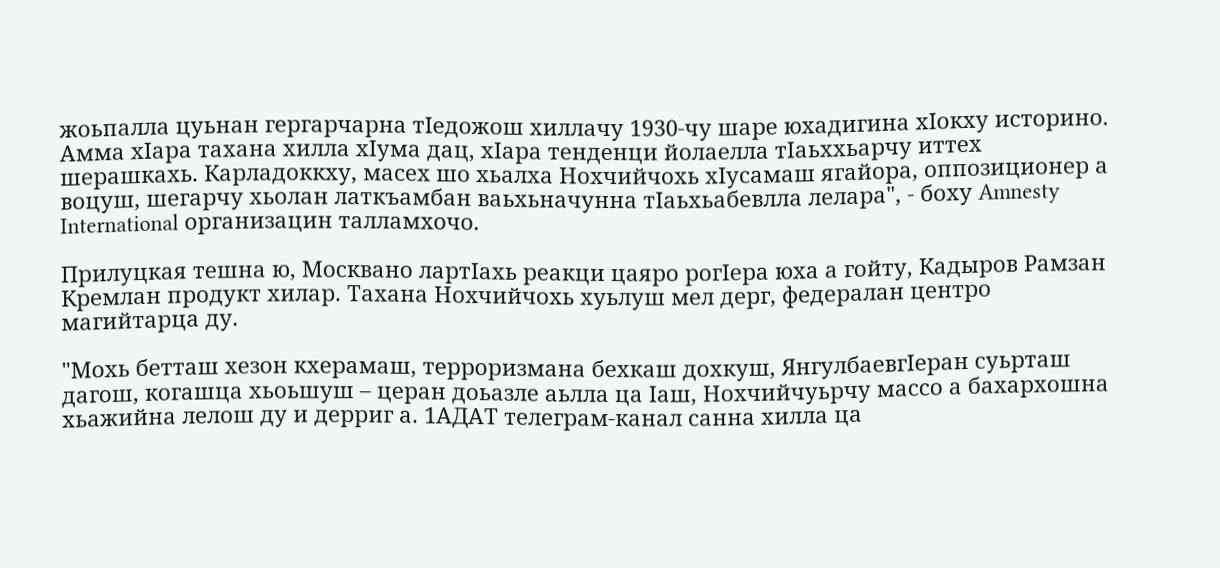жоьпалла цуьнан гергарчарна тIедожош хиллачу 1930-чу шаре юхадигина хIокху историно. Амма хIара тахана хилла хIума дац, хIара тенденци йолаелла тIаьххьарчу иттех шерашкахь. Карладоккху, масех шо хьалха Нохчийчохь хIусамаш ягайора, оппозиционер а воцуш, шегарчу хьолан латкъамбан ваьхьначунна тIаьхьабевлла лелара", - боху Amnesty International организацин талламхочо.

Прилуцкая тешна ю, Москвано лартIахь реакци цаяро рогIера юха а гойту, Кадыров Рамзан Кремлан продукт хилар. Тахана Нохчийчохь хуьлуш мел дерг, федералан центро магийтарца ду.

"Мохь бетташ хезон кхерамаш, терроризмана бехкаш дохкуш, ЯнгулбаевгIеран суьрташ дагош, когашца хьоьшуш – церан доьазле аьлла ца Iаш, Нохчийчуьрчу массо а бахархошна хьажийна лелош ду и дерриг а. 1АДАТ телеграм-канал санна хилла ца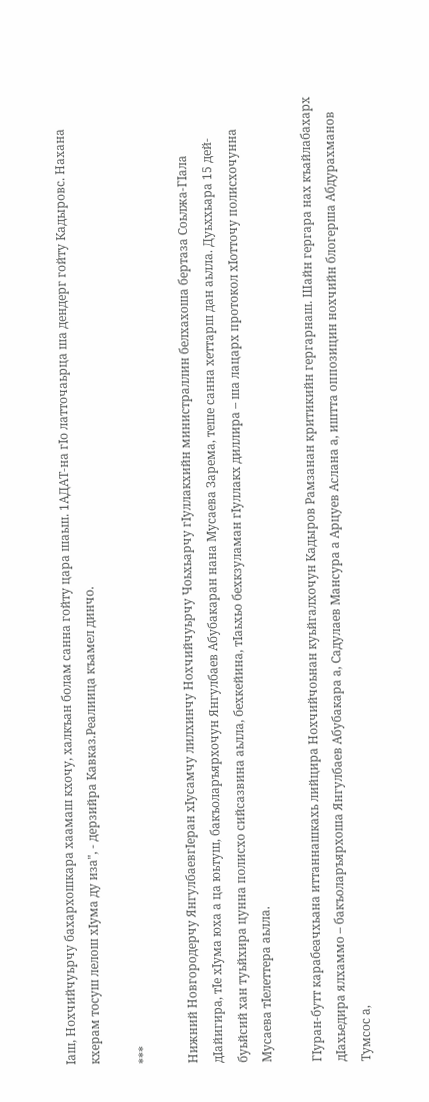Iаш, Нохчийчуьрчу бахархошкара хаамаш кхочу, халкъан болам санна гойту цара шаьш. 1АДАТ-на гIо латточаьрца ша дендерг гойту Кадыровс. Нахана кхерам тосуш лелош хIума ду иза", - дерзийра Кавказ.Реалиица къамел динчо.

***

Нижний Новгородерчу ЯнгулбаевгIеран хIусамчу лилхинчу Нохчийчуьрчу Чоьхьарчу гIуллакхийн министраллин белхахоша бертаза Соьлжа-ГIала дIайигира, тIе хIума юха а ца юьтуш, бакъоларъярхочун Янгулбаев Абубакаран нана Мусаева Зарема, теше санна хеттарш дан аьлла. Дуьххьара 15 дей-буьйсий хан туьйхира цунна полисхо сийсазвина аьлла, бехкейина, тIаьхьо бехкзуламан гIуллакх диллира – ша лацарх протокол хIотточу полисхочунна Мусаева тIелеттера аьлла.

ГIуран-бутт карабеачхьана иттаннашкахь лийцира Нохчийчоьнан куьйгалхочун Кадыров Рамзанан критикийн гергарнаш. Шайн гергара нах къайлабахарх дIахьедира ялхаммо – бакъоларъярхоша Янгулбаев Абубакара а, Садулаев Мансура а Арцуев Аслана а, иштта оппозицин нохчийн блогерша Абдурахманов Тумсос а,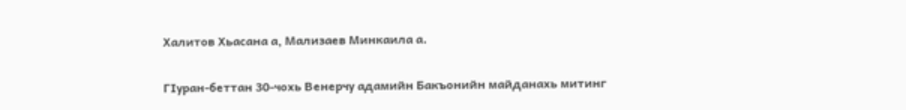Халитов Хьасана а, Мализаев Минкаила а.

ГIуран-беттан 30-чохь Венерчу адамийн Бакъонийн майданахь митинг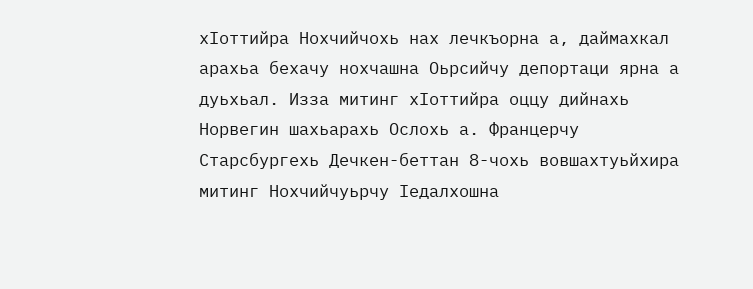хIоттийра Нохчийчохь нах лечкъорна а, даймахкал арахьа бехачу нохчашна Оьрсийчу депортаци ярна а дуьхьал. Изза митинг хIоттийра оццу дийнахь Норвегин шахьарахь Ослохь а. Францерчу Старсбургехь Дечкен-беттан 8-чохь вовшахтуьйхира митинг Нохчийчуьрчу Iедалхошна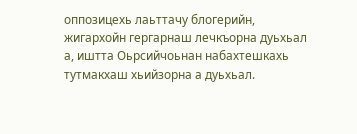оппозицехь лаьттачу блогерийн, жигархойн гергарнаш лечкъорна дуьхьал а, иштта Оьрсийчоьнан набахтешкахь тутмакхаш хьийзорна а дуьхьал.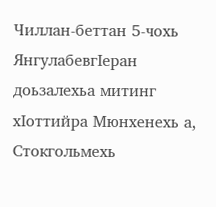Чиллан-беттан 5-чохь ЯнгулабевгIеран доьзалехьа митинг хIоттийра Мюнхенехь а, Стокгольмехь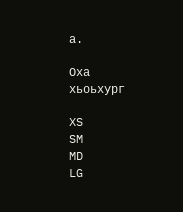а.

Оха хьоьхург

XS
SM
MD
LG